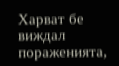Харват бе виждал пораженията,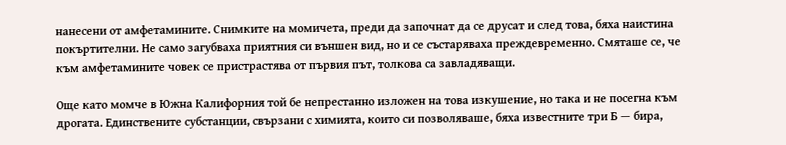нанесени от амфетамините. Снимките на момичета, преди да започнат да се друсат и след това, бяха наистина покъртителни. Не само загубваха приятния си външен вид, но и се състаряваха преждевременно. Смяташе се, че към амфетамините човек се пристрастява от първия път, толкова са завладяващи.

Още като момче в Южна Калифорния той бе непрестанно изложен на това изкушение, но така и не посегна към дрогата. Единствените субстанции, свързани с химията, които си позволяваше, бяха известните три Б — бира,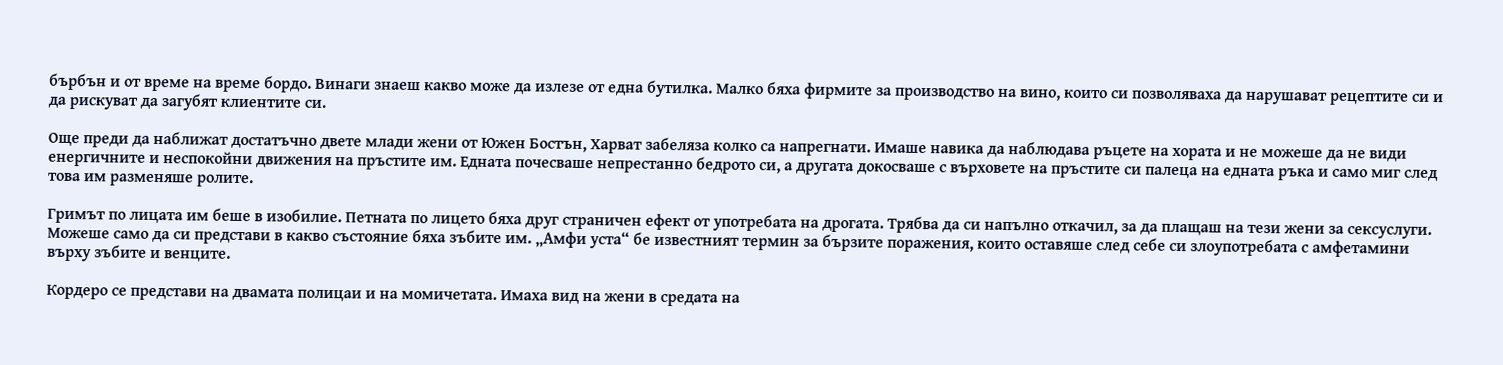бърбън и от време на време бордо. Винаги знаеш какво може да излезе от една бутилка. Малко бяха фирмите за производство на вино, които си позволяваха да нарушават рецептите си и да рискуват да загубят клиентите си.

Още преди да наближат достатъчно двете млади жени от Южен Бостън, Харват забеляза колко са напрегнати. Имаше навика да наблюдава ръцете на хората и не можеше да не види енергичните и неспокойни движения на пръстите им. Едната почесваше непрестанно бедрото си, а другата докосваше с върховете на пръстите си палеца на едната ръка и само миг след това им разменяше ролите.

Гримът по лицата им беше в изобилие. Петната по лицето бяха друг страничен ефект от употребата на дрогата. Трябва да си напълно откачил, за да плащаш на тези жени за сексуслуги. Можеше само да си представи в какво състояние бяха зъбите им. „Амфи уста“ бе известният термин за бързите поражения, които оставяше след себе си злоупотребата с амфетамини върху зъбите и венците.

Кордеро се представи на двамата полицаи и на момичетата. Имаха вид на жени в средата на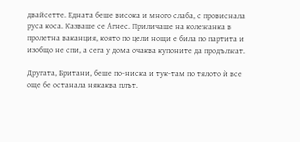двайсетте. Едната беше висока и много слаба, с провиснала руса коса. Казваше се Агнес. Приличаше на колежанка в пролетна ваканция, която по цели нощи е била по партита и изобщо не спи, а сега у дома очаква купоните да продължат.

Другата, Британи, беше по-ниска и тук-там по тялото ѝ все още бе останала някаква плът.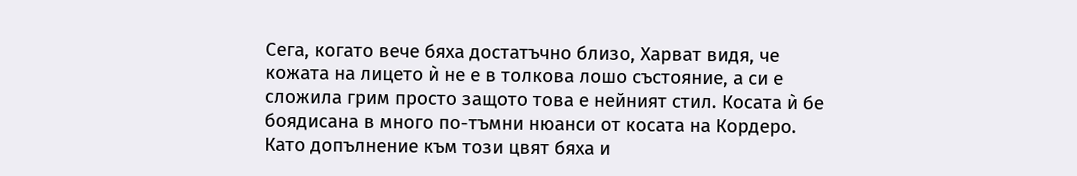Сега, когато вече бяха достатъчно близо, Харват видя, че кожата на лицето ѝ не е в толкова лошо състояние, а си е сложила грим просто защото това е нейният стил. Косата ѝ бе боядисана в много по-тъмни нюанси от косата на Кордеро. Като допълнение към този цвят бяха и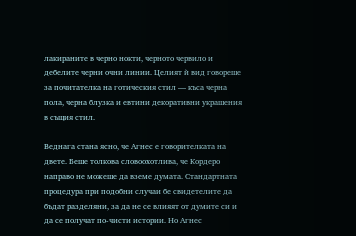лакираните в черно нокти, черното червило и дебелите черни очни линии. Целият ѝ вид говореше за почитателка на готическия стил — къса черна пола, черна блузка и евтини декоративни украшения в същия стил.

Веднага стана ясно, че Агнес е говорителката на двете. Беше толкова словоохотлива, че Кордеро направо не можеше да вземе думата. Стандартната процедура при подобни случаи бе свидетелите да бъдат разделяни, за да не се влияят от думите си и да се получат по-чисти истории. Но Агнес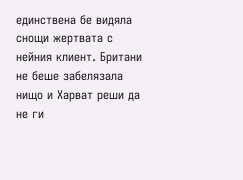единствена бе видяла снощи жертвата с нейния клиент. Британи не беше забелязала нищо и Харват реши да не ги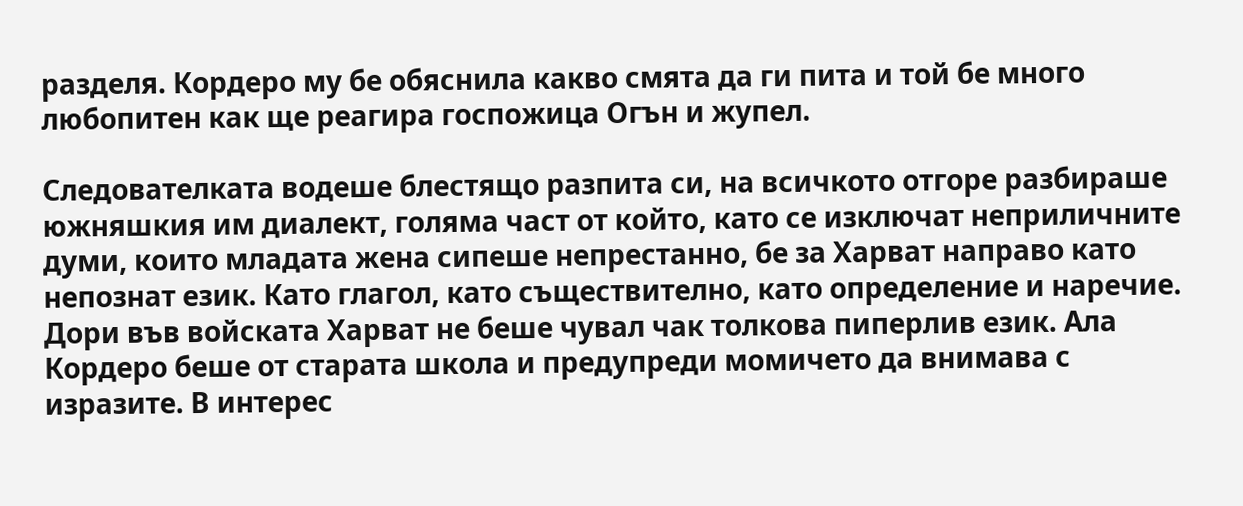разделя. Кордеро му бе обяснила какво смята да ги пита и той бе много любопитен как ще реагира госпожица Огън и жупел.

Следователката водеше блестящо разпита си, на всичкото отгоре разбираше южняшкия им диалект, голяма част от който, като се изключат неприличните думи, които младата жена сипеше непрестанно, бе за Харват направо като непознат език. Като глагол, като съществително, като определение и наречие. Дори във войската Харват не беше чувал чак толкова пиперлив език. Ала Кордеро беше от старата школа и предупреди момичето да внимава с изразите. В интерес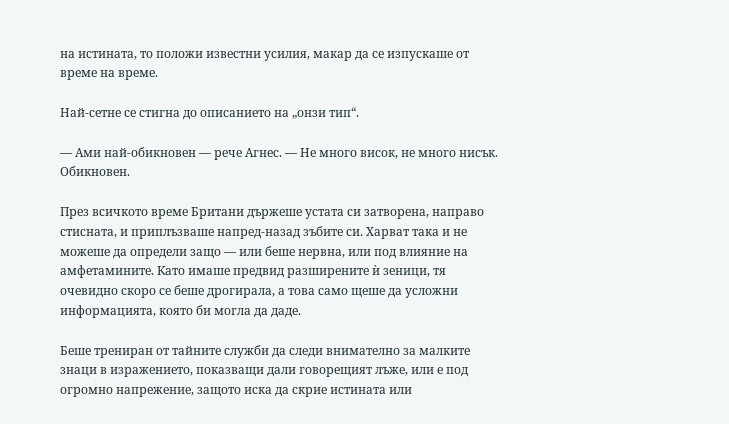на истината, то положи известни усилия, макар да се изпускаше от време на време.

Най-сетне се стигна до описанието на „онзи тип“.

— Ами най-обикновен — рече Агнес. — Не много висок, не много нисък. Обикновен.

През всичкото време Британи държеше устата си затворена, направо стисната, и приплъзваше напред-назад зъбите си. Харват така и не можеше да определи защо — или беше нервна, или под влияние на амфетамините. Като имаше предвид разширените ѝ зеници, тя очевидно скоро се беше дрогирала, а това само щеше да усложни информацията, която би могла да даде.

Беше трениран от тайните служби да следи внимателно за малките знаци в изражението, показващи дали говорещият лъже, или е под огромно напрежение, защото иска да скрие истината или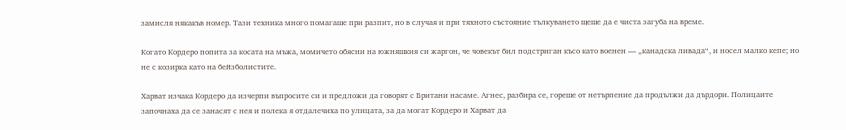замисля някакъв номер. Тази техника много помагаше при разпит, но в случая и при тяхното състояние тълкуването щеше да е чиста загуба на време.

Когато Кордеро попита за косата на мъжа, момичето обясни на южняшкия си жаргон, че човекът бил подстриган късо като военен — „канадска ливада“, и носел малко кепе; но не с козирка като на бейзболистите.

Харват изчака Кордеро да изчерпи въпросите си и предложи да говорят с Британи насаме. Агнес, разбира се, гореше от нетърпение да продължи да дърдори. Полицаите започнаха да се занасят с нея и полека я отдалечиха по улицата, за да могат Кордеро и Харват да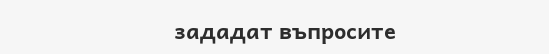зададат въпросите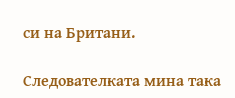си на Британи.

Следователката мина така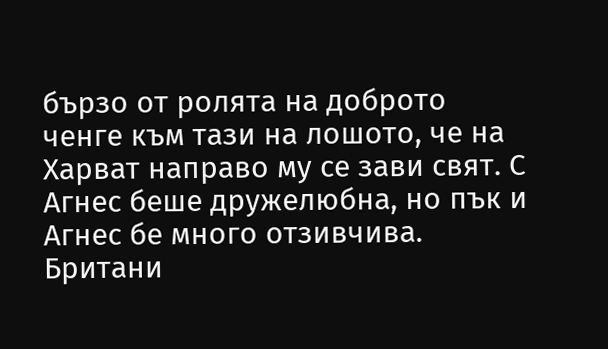бързо от ролята на доброто ченге към тази на лошото, че на Харват направо му се зави свят. С Агнес беше дружелюбна, но пък и Агнес бе много отзивчива. Британи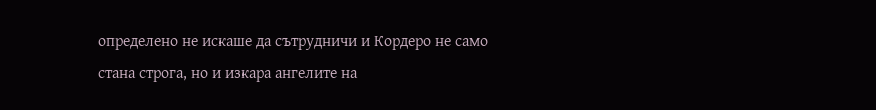определено не искаше да сътрудничи и Кордеро не само стана строга, но и изкара ангелите на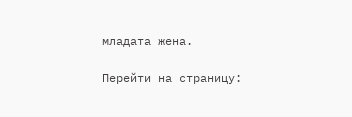младата жена.

Перейти на страницу: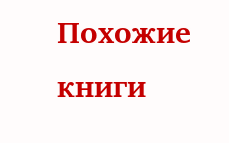Похожие книги